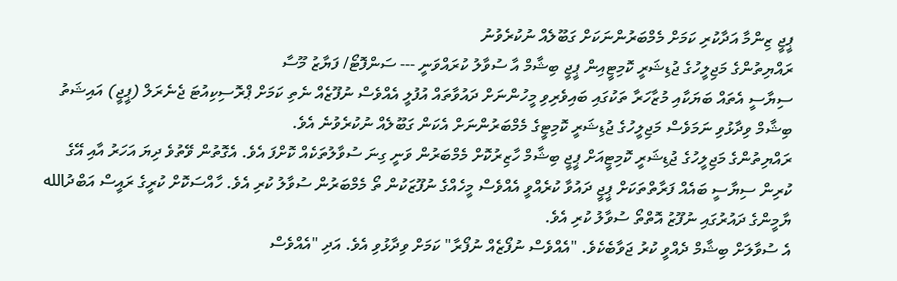ޕީޖީ ޒިންމާ އަދާކުރި ކަމަށް މެމްބަރުންނަކަށް ގަބޫލެއް ނުކުރެވުނު
ރައްޔިތުންގެ މަޖިލީހުގެ ޖުޑިޝަރީ ކޮމިޓީއިން ޕީޖީ ބިޝާމް އާ ސުވާލު ކުރައްވަނީ --- ސަންފޮޓޯ/ ފަޔާޒު މޫސާ
ސިޔާސީ އެތައް ބަޔަކާއި މުޒާހަރާ ތަކުގައި ބައިވެރިވި މީހުންނަށް ދައުވާތައް އުފުލީ އެއްވެސް ނުފޫޒެއް ނެތި ކަމަށް ޕްރޮސިކިއުޓަ ޖެނެރަލް (ޕީޖީ) އައިޝަތު ބިޝާމް ވިދާޅުވި ނަމަވެސް މަޖިލީހުގެ ޖުޑިޝަރީ ކޮމިޓީގެ މެމްބަރުންނަށް އެކަން ގަބޫލެއް ނުކުރެވުނެ އެވެ.
ރައްޔިތުންގެ މަޖިލީހުގެ ޖުޑިޝަރީ ކޮމިޓީއަށް ޕީޖީ ބިޝާމް ހާޒިރުކޮށް މެމްބަރުން ވަނީ ގިނަ ސުވާލުތަކެއް ކޮށްފަ އެވެ. އެގޮތުން ވޭތުވެ ދިޔަ އަހަރު އާއި އޭގެ ކުރިން ސިޔާސީ ބައެއް ފަރާތްތަކަށް ޕީޖީ ދައުވާ ކުރެއްވީ އެއްވެސް މީހެއްގެ ނުފޫޒަކުން ތޯ މެމްބަރުން ސުވާލު ކުރި އެވެ. ހާއްސަކޮށް ކުރީގެ ރައީސް އަބްދުالله ޔާމީންގެ ދައުރުގައި ނުފޫޒު އޮތްތޯ ސުވާލު ކުރި އެވެ.
އެ ސުވާލަށް ބިޝާމް ދެއްވީ ކުރު ޖަވާބެކެވެ. "އެއްވެސް ނުފޯޒެއް ނުފޯރާ" ކަމަށް ވިދާޅުވި އެވެ. އަދި "އެއްވެސް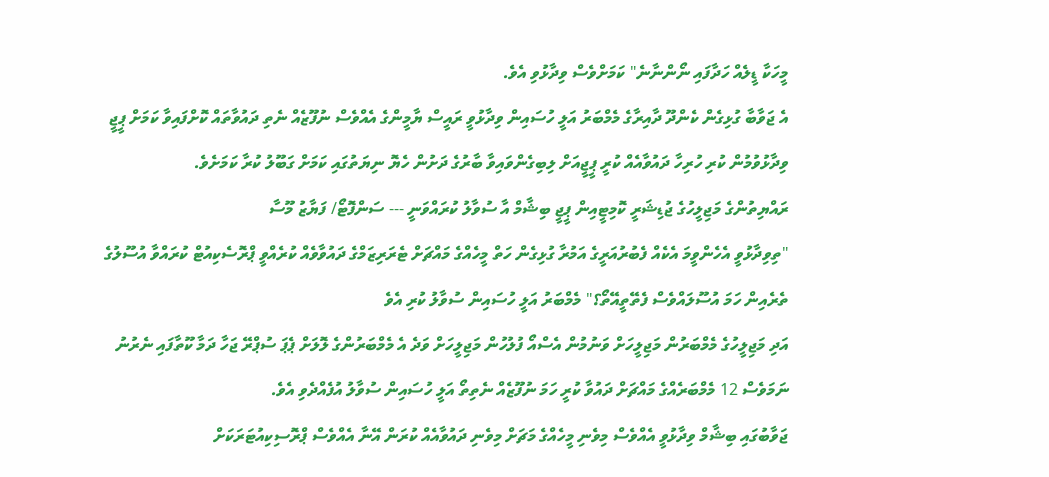މީހަކާ ޑީލެއް ހަދާފައި ނޯންނާނެ" ކަމަށްވެސް ވިދާޅުވި އެވެ.
އެ ޖަވާބާ ގުޅިގެން ކެންދޫ ދާއިރާގެ މެމްބަރު އަލީ ހުސައިން ވިދާޅުވީ ރައީސް ޔާމީންގެ އެއްވެސް ނުފޫޒެއް ނެތި ދައުވާތައް ކޮށްފައިވާ ކަމަށް ޕީޖީ ވިދާޅުވުމުން ކުރި ހުރިހާ ދައުވާއެއް ކުރީ ޕީޖީއަށް ލިބިގެންވައިވާ ބާރުގެ ދަށުން ހެޔޮ ނިޔަތުގައި ކަމަށް ގަބޫލު ކުރާ ކަމަށެވެ.
ރައްޔިތުންގެ މަޖިލީހުގެ ޖުޑިޝަރީ ކޮމިޓީއިން ޕީޖީ ބިޝާމް އާ ސުވާލު ކުރައްވަނީ --- ސަންފޮޓޯ/ ފަޔާޒު މޫސާ
"ތިވިދާޅުވީ އެހެންވީމަ އެކެއް ފެބުރުއަރީގެ އަމުރާ ގުޅިގެން ހަތް މީހެއްގެ މައްޗަށް ޓެރަރިޒަމްގެ ދައުވާވެއް ކުރެއްވީ ޕްރޮސެކިއުޓް ކުރައްވާ އުސޫލުގެ ތެރެއިން ހަމަ އުސޫލައްވެސް ފެތޭތީއޭތޯ؟" މެމްބަރު އަލީ ހުސައިން ސުވާލު ކުރި އެވެ
އަދި މަޖިލީހުގެ މެމްބަރުން މަޖިލީހަށް ވަނުމުން އެސްއޯ ފުލުހުން މަޖިލީހަށް ވަދެ އެ މެމްބަރުންގެ ލޮލަށް ޕެޕަ ސުޕްރޭ ޖަހާ ދަމާ ކޫތާފައި ނެރުނު ނަމަވެސް 12 މެމްބަރެއްގެ މައްޗަށް ދައުވާ ކުރީ ހަމަ ނުފޫޒެއް ނެތިތޯ އަލީ ހުސައިން ސުވާލު އުފެއްދެވި އެވެ.
ޖަވާބުގައި ބިޝާމް ވިދާޅުވީ އެއްވެސް މިވެނި މީހެއްގެ މަޗަށް މިވެނި ދައުވާއެއް ކުރަން އޭނާ އެއްވެސް ޕްރޮސިކިއުޓަރަކަށް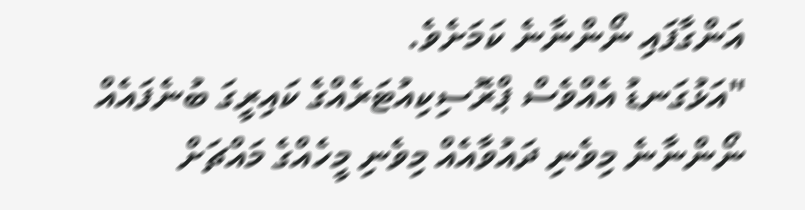އަންގާފައި ނޯންނާނެ ކަމަށެވެ.
"އަޅުގަނޑު އެއްވެސް ޕްރޮސިކިއުޓަރެއްގެ ކައިރީގަ ބުނެފައެއް ނޯންނާނެ މިވެނި ދައުވާއެއް މިވެނި މީހެއްގެ މައްޗަށް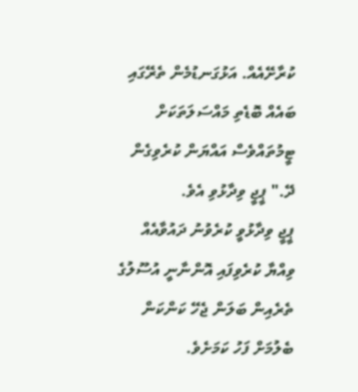ކުރާށޭއެއް. އަޅުގަނޑުމެން ތެރޭގައި ބައެއް ބޮޑެތި މައްސަލަތަކަށް ޓީމުތައްވެސް އައްޔަން ކުރެވިގެން ދޭ." ޕީޖީ ވިދާޅުވި އެވެ.
ޕީޖީ ވިދާޅުވީ ކުރެވުނު ދައުވާއެއް ވިއްޔާ ކުރެވިފައި އޮންނާނީ އުސޫލުގެ ތެރެއިން ބަލަން ޖެހޭ ކަންކަން ބެލުމަށް ފަހު ކަމަށެވެ.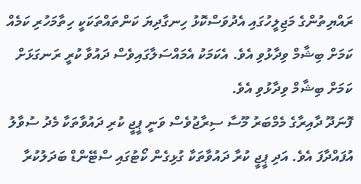ރައްޔިތުންގެ މަޖިލީހުގައި އެދުވަސްކޮޅު ހިނގާދިޔަ ކަންތައްތަކަކީ ހިތާމަހުރި ކަމެއް ކަމަށް ބިޝާމް ވިދާޅުވި އެވެ. އެކަމަކު އެމައްސަލާގައިވެސް ދައުވާ ކުރީ ރަނގަޅަށް ކަމަށް ބިޝާމް ވިދާޅުވި އެވެ.
ފޮނަދޫ ދާއިރާގެ މެމްބަރު މޫސާ ސިރާޖުވެސް ވަނީ ޕީޖީ ކުރި ދައުވާތަކާ މެދު ސުވާލު އުފައްދާފަ އެވެ. އަދި ޕީޖީ ކުރާ ދައުވާތަކާ ގުޅިގެން ކޯޓުގައި ސްޓޭންޑް ބަދަލުކުރާ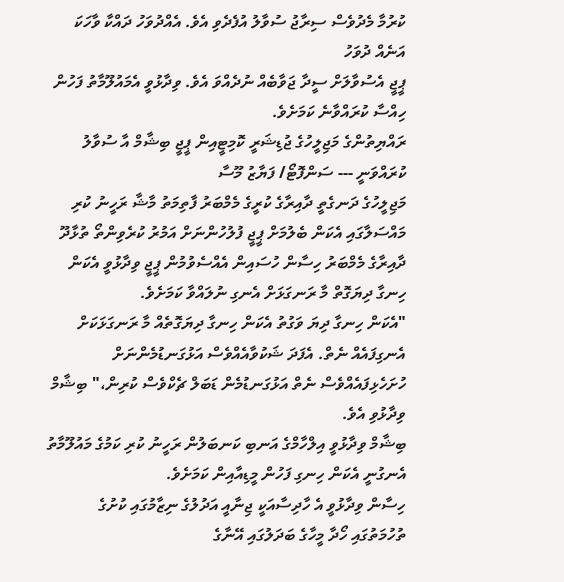ކުރުމާ މެދުވެސް ސިރާޖު ސުވާލު އުފެދެވި އެވެ. އެއްދުވަހު ދައްކާ ވާހަކަ އަނެއް ދުވަހު
ޕީޖީ އެސުވާލަށް ސީދާ ޖަވާބެއް ނުދެއްވަ އެވެ. ވިދާޅުވީ އެމައުލޫމާތު ފަހުން ހިއްސާ ކުރައްވާނެ ކަމަށެވެ.
ރައްޔިތުންގެ މަޖިލީހުގެ ޖުޑިޝަރީ ކޮމިޓީއިން ޕީޖީ ބިޝާމް އާ ސުވާލު ކުރައްވަނީ --- ސަންފޮޓޯ/ ފަޔާޒު މޫސާ
މަޖިލީހުގެ ދަނގެތީ ދާއިރާގެ ކުރީގެ މެމްބަރު ފާތިމަތު މާޝާ ރަހީނު ކުރި މައްސަލާގައި އެކަން ބެލުމަށް ޕީޖީ ފުލުހުންނަށް އަމުރު ކުރެވިންތޯ ތުޅާދޫ ދާއިރާގެ މެމްބަރު ހިސާން ހުސައިން އެއްސެވުމުން ޕީޖީ ވިދާޅުވީ އެކަން ހިނގާ ދިޔަގޮތް މާ ރަނގަޅަށް އެނގި ނުލައްވާ ކަމަށެވެ.
"އެކަން ހިނގާ ދިޔަ ވަގުތު އެކަން ހިނގާ ދިޔަގޮތެއް މާ ރަނގަޅަކަށް އެނގިފައެއް ނެތް. އެފަދަ ޝަކުވާއެއްވެސް އަޅުގަނޑުމެންނަށް ހުށަހެޅިފައެއްވެސް ނެތް އަޅުގަނޑުމެން ޑަބަލް ޗެކްވެސް ކުރިން،" ބިޝާމް ވިދާޅުވި އެވެ.
ބިޝާމް ވިދާޅުވީ އިލްހާމްގެ އަނބި ކަނބަލުން ރަހީނު ކުރި ކަމުގެ މައުލޫމާތު އެނގުނީ އެކަން ހިނގި ފަހުން މީޑިއާއިން ކަމަށެވެ.
ހިސާން ވިދާޅުވީ އެ ހާދިސާއަކީ ޖިނާއީ އަދުލުގެ ނިޒާމުގައި ކުށުގެ ތުހުމަތުގައި ހޯދާ މީހާގެ ބަދަލުގައި އޭނާގެ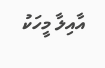އާއިލާ މީހަކު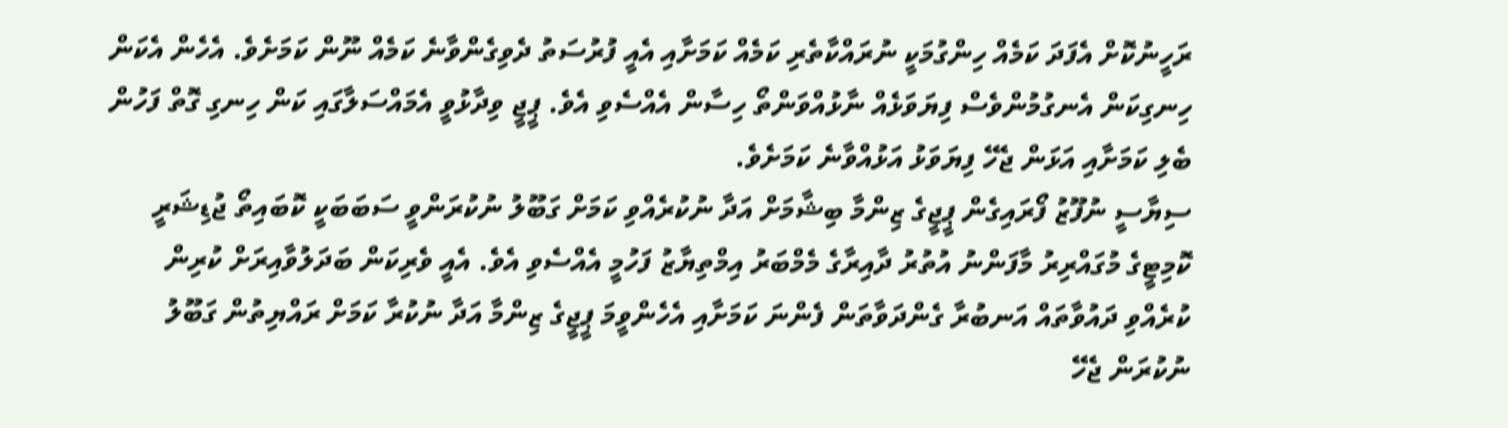ރަހީނުކޮށް އެފަދަ ކަމެއް ހިންގުމަކީ ނުރައްކާތެރި ކަމެއް ކަމަށާއި އެއީ ފުރުސަތު ދެވިގެންވާނެ ކަމެއް ނޫން ކަމަށެވެ. އެހެން އެކަން ހިނގިކަން އެނގުމުންވެސް ފިޔަވަޅެއް ނާޅުއްވަންތޯ ހިސާން އެއްސެވި އެވެ. ޕީޖީ ވިދާޅުވީ އެމައްސަލާގައި ކަން ހިނގި ގޮތް ފަހުން ބެލި ކަމަށާއި އަޅަން ޖެހޭ ފިޔަވަޅު އަޅުއްވާނެ ކަމަށެވެ.
ސިޔާސީ ނުފޫޒު ފޯރައިގެން ޕީޖީގެ ޒިންމާ ބިޝާމަށް އަދާ ނުކުރެއްވި ކަމަށް ގަބޫލު ނުކުރަންވީ ސަބަބަކީ ކޮބައިތޯ ޖުޑިޝަރީ ކޮމިޓީގެ މުގައްރިރު މާފަންނު އުތުރު ދާއިރާގެ މެމްބަރު އިމްތިޔާޒު ފަހުމީ އެއްސެވި އެވެ. އެއީ ވެރިކަން ބަދަލުވާއިރަށް ކުރިން ކުރެއްވި ދައުވާތައް އަނބުރާ ގެންދަވާތަން ފެންނަ ކަމަށާއި އެހެންވީމަ ޕީޖީގެ ޒިންމާ އަދާ ނުކުރާ ކަމަށް ރައްޔިތުން ގަބޫލު ނުކުރަން ޖެހޭ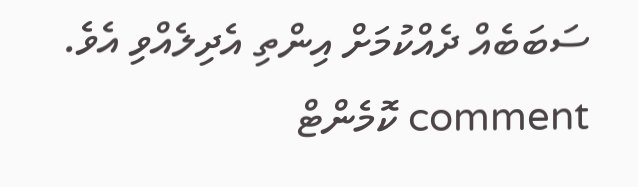ސަބަބެއް ދެއްކުމަށް އިންތި އެދިލެއްވި އެވެ.
comment ކޮމެންޓް